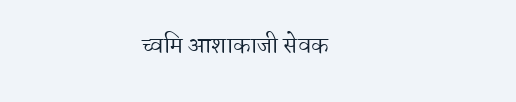च्वमि आशाकाजी सेवक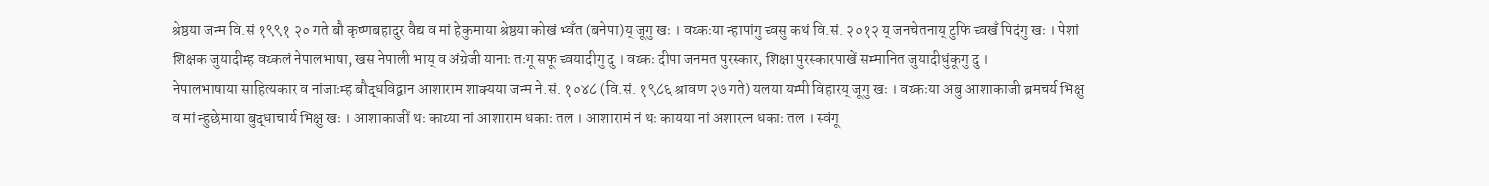श्रेष्ठया जन्म वि.सं १९९१ २० गते बौ कृष्णबहादुर वैद्य व मां हेकुमाया श्रेष्ठया कोखं भ्वँत (बनेपा)य् जूगु खः । वय्कःया न्हापांगु च्वसु कथं वि.सं. २०१२ य् जनचेतनाय् टुफि च्वखँ पिदंगु खः । पेशां शिक्षक जुयादीम्ह वय्कलं नेपालभाषा, खस नेपाली भाय् व अंग्रेजी यानाः तःगू सफू च्वयादीगु दु । वय्कः दीपा जनमत पुरस्कार, शिक्षा पुरस्कारपाखें सम्मानित जुयादीधुंकूगु दु ।
नेपालभाषाया साहित्यकार व नांजाःम्ह बौद्धविद्वान आशाराम शाक्यया जन्म ने.सं. १०४८ (वि.सं. १९८६ श्रावण २७ गते) यलया यम्पी विहारय् जूगु खः । वय्कःया अबु आशाकाजी ब्रमचर्य भिक्षु व मां न्हुछेमाया बुद्धाचार्य भिक्षु खः । आशाकाजीं थः काय्या नां आशाराम धकाः तल । आशारामं नं थः कायया नां अशारत्न धकाः तल । स्वंगू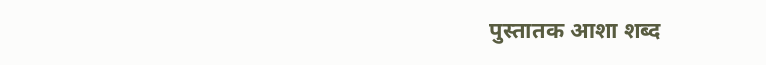पुस्तातक आशा शब्द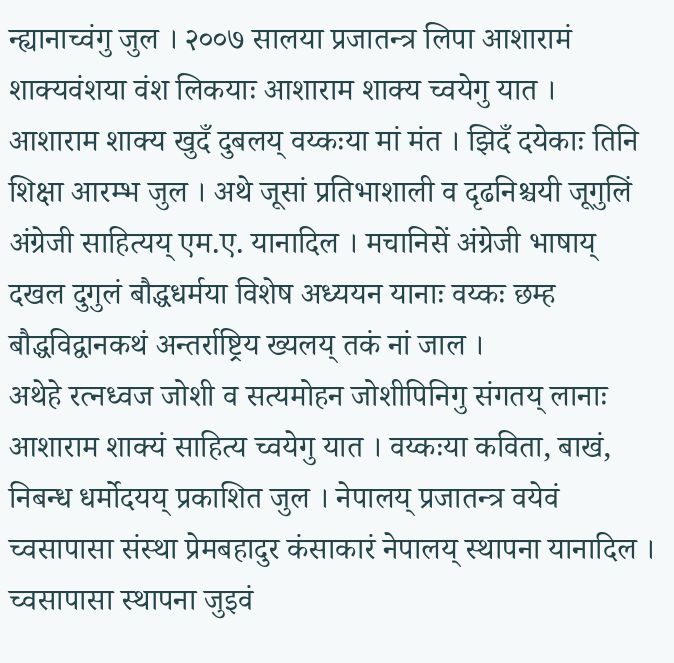न्ह्यानाच्वंगु जुल । २००७ सालया प्रजातन्त्र लिपा आशारामं शाक्यवंशया वंश लिकयाः आशाराम शाक्य च्वयेगु यात ।
आशाराम शाक्य खुदँ दुबलय् वय्कःया मां मंत । झिदँ दयेकाः तिनि शिक्षा आरम्भ जुल । अथे जूसां प्रतिभाशाली व दृढनिश्चयी जूगुलिं अंग्रेजी साहित्यय् एम.ए. यानादिल । मचानिसें अंग्रेजी भाषाय् दखल दुगुलं बौद्धधर्मया विशेष अध्ययन यानाः वय्कः छम्ह बौद्धविद्वानकथं अन्तर्राष्ट्रिय ख्यलय् तकं नां जाल ।
अथेहे रत्नध्वज जोशी व सत्यमोहन जोशीपिनिगु संगतय् लानाः आशाराम शाक्यं साहित्य च्वयेगु यात । वय्कःया कविता, बाखं, निबन्ध धर्मोदयय् प्रकाशित जुल । नेपालय् प्रजातन्त्र वयेवं च्वसापासा संस्था प्रेमबहादुर कंसाकारं नेपालय् स्थापना यानादिल । च्वसापासा स्थापना जुइवं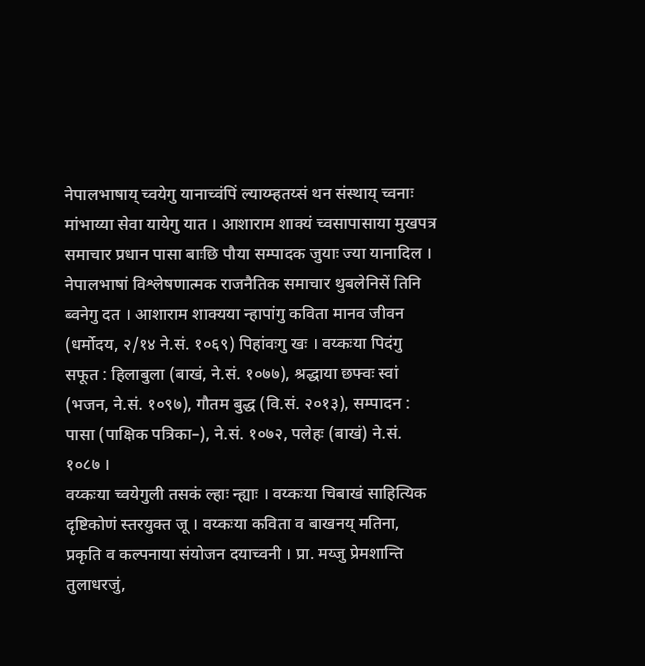नेपालभाषाय् च्वयेगु यानाच्वंपिं ल्याय्म्हतय्सं थन संस्थाय् च्वनाः मांभाय्या सेवा यायेगु यात । आशाराम शाक्यं च्वसापासाया मुखपत्र समाचार प्रधान पासा बाःछि पौया सम्पादक जुयाः ज्या यानादिल । नेपालभाषां विश्लेषणात्मक राजनैतिक समाचार थुबलेनिसें तिनि ब्वनेगु दत । आशाराम शाक्यया न्हापांगु कविता मानव जीवन (धर्मोदय, २/१४ ने.सं. १०६९) पिहांवःगु खः । वय्कःया पिदंगु सफूत : हिलाबुला (बाखं, ने.सं. १०७७), श्रद्धाया छफ्वः स्वां (भजन, ने.सं. १०९७), गौतम बुद्ध (वि.सं. २०१३), सम्पादन : पासा (पाक्षिक पत्रिका–), ने.सं. १०७२, पलेहः (बाखं) ने.सं. १०८७ ।
वय्कःया च्वयेगुली तसकं ल्हाः न्ह्याः । वय्कःया चिबाखं साहित्यिक दृष्टिकोणं स्तरयुक्त जू । वय्कःया कविता व बाखनय् मतिना, प्रकृति व कल्पनाया संयोजन दयाच्वनी । प्रा. मय्जु प्रेमशान्ति तुलाधरजुं,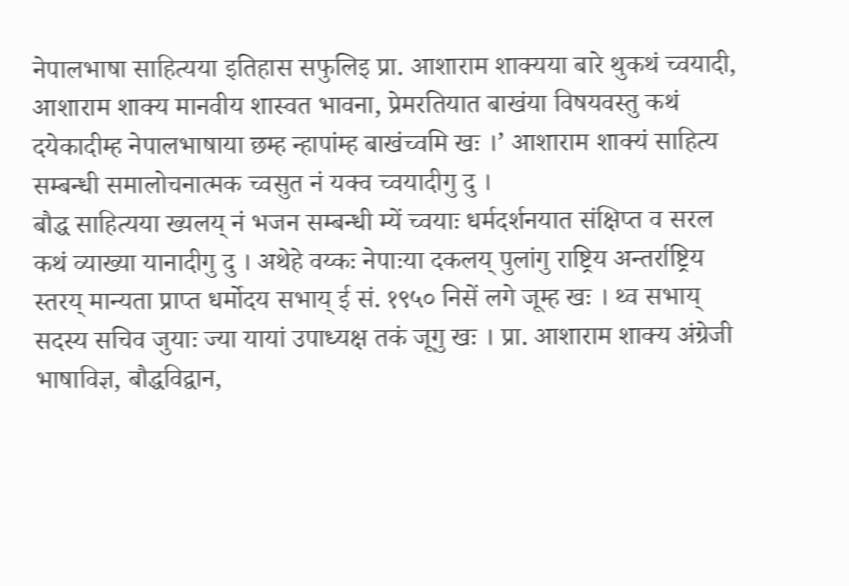नेपालभाषा साहित्यया इतिहास सफुलिइ प्रा. आशाराम शाक्यया बारे थुकथं च्वयादी, आशाराम शाक्य मानवीय शास्वत भावना, प्रेमरतियात बाखंया विषयवस्तु कथं दयेकादीम्ह नेपालभाषाया छम्ह न्हापांम्ह बाखंच्वमि खः ।’ आशाराम शाक्यं साहित्य सम्बन्धी समालोचनात्मक च्वसुत नं यक्व च्वयादीगु दु ।
बौद्ध साहित्यया ख्यलय् नं भजन सम्बन्धी म्यें च्वयाः धर्मदर्शनयात संक्षिप्त व सरल कथं व्याख्या यानादीगु दु । अथेहे वय्कः नेपाःया दकलय् पुलांगु राष्ट्रिय अन्तर्राष्ट्रिय स्तरय् मान्यता प्राप्त धर्मोदय सभाय् ई सं. १९५० निसें लगे जूम्ह खः । थ्व सभाय् सदस्य सचिव जुयाः ज्या यायां उपाध्यक्ष तकं जूगु खः । प्रा. आशाराम शाक्य अंग्रेजी भाषाविज्ञ, बौद्धविद्वान,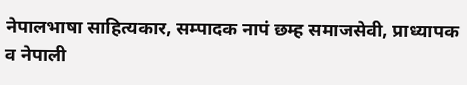नेपालभाषा साहित्यकार, सम्पादक नापं छम्ह समाजसेवी, प्राध्यापक व नेपाली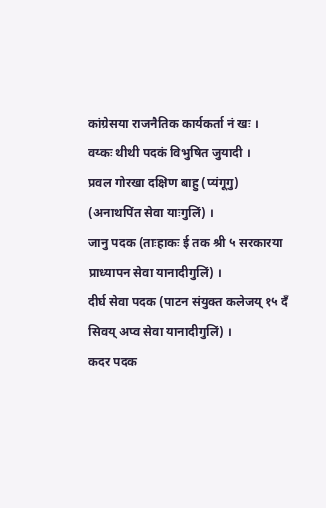कांग्रेसया राजनैतिक कार्यकर्ता नं खः ।
वय्कः थीथी पदकं विभुषित जुयादी ।
प्रवल गोरखा दक्षिण बाहु (प्यंगूगु) (अनाथपिंत सेवा याःगुलिं) ।
जानु पदक (ताःहाकः ई तक श्री ५ सरकारया प्राध्यापन सेवा यानादीगुलिं) ।
दीर्घ सेवा पदक (पाटन संयुक्त कलेजय् १५ दँ सिवय् अप्व सेवा यानादीगुलिं) ।
कदर पदक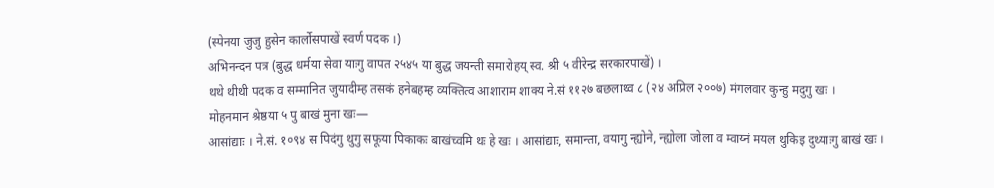(स्पेनया जुजु हुसेन कार्लोसपाखें स्वर्ण पदक ।)
अभिनन्दन पत्र (बुद्ध धर्मया सेवा याःगु वापत २५४५ या बुद्ध जयन्ती समारोहय् स्व. श्री ५ वीरेन्द्र सरकारपाखें) ।
थथे थीथी पदक व सम्मानित जुयादीम्ह तसकं हनेबहम्ह व्यक्तित्व आशाराम शाक्य ने.सं ११२७ बछलाथ्व ८ (२४ अप्रिल २००७) मंगलवार कुन्हु मदुगु खः ।
मोहनमान श्रेष्ठया ५ पु बाखं मुना खः—
आसांद्याः । ने.सं. १०९४ स पिदंगु थुगु सफूया पिकाकः बाखंच्वमि थः हे खः । आसांद्याः, समान्ता, वयागु न्ह्योने, न्ह्योला जोला व म्वाय्नं मयल थुकिइ दुथ्याःगु बाखं खः ।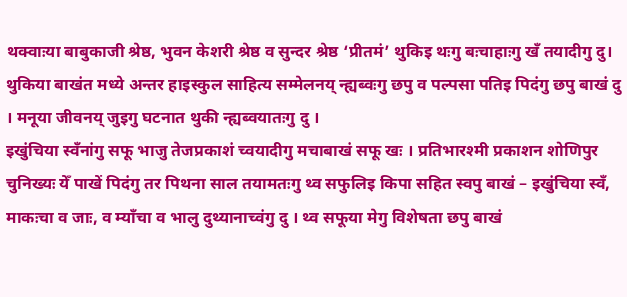थक्वाःया बाबुकाजी श्रेष्ठ, भुवन केशरी श्रेष्ठ व सुन्दर श्रेष्ठ ‘प्रीतमं’ थुकिइ थःगु बःचाहाःगु खँ तयादीगु दु। थुकिया बाखंत मध्ये अन्तर हाइस्कुल साहित्य सम्मेलनय् न्ह्यब्वःगु छपु व पल्पसा पतिइ पिदंगु छपु बाखं दु । मनूया जीवनय् जुइगु घटनात थुकी न्ह्यब्वयातःगु दु ।
इखुंचिया स्वँनांगु सफू भाजु तेजप्रकाशं च्वयादीगु मचाबाखं सफू खः । प्रतिभारश्मी प्रकाशन शोणिपुर चुनिख्यः येँ पाखें पिदंगु तर पिथना साल तयामतःगु थ्व सफुलिइ किपा सहित स्वपु बाखं – इखुंचिया स्वँ, माकःचा व जाः, व म्याँचा व भालु दुथ्यानाच्वंगु दु । थ्व सफूया मेगु विशेषता छपु बाखं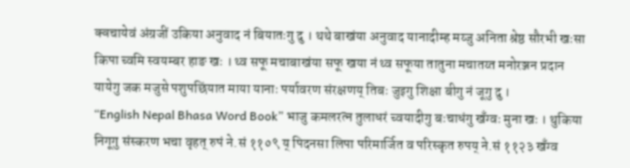क्वचायेवं अंग्रजीं उकिया अनुवाद नं बियातःगु दु । थथे बाखंया अनुवाद यानादीम्ह मय्जु अनिता श्रेष्ठ सौरभी खःसा किपा च्वमि स्वयम्बर हाङ खः । थ्व सफू मचाबाखंया सफू खया नं थ्व सफूया तातुना मचातय्त मनोरञ्जन प्रदान यायेगु जक मजुसे पशुपछिंयात माया यानाः पर्यावरण संरक्षणय् तिबः जुइगु शिक्षा बीगु नं जूगु दु ।
“English Nepal Bhasa Word Book” भाजु कमलरत्न तुलाधरं च्वयादीगु बःचाधंगु खँग्वः मुना खः । थुकिया निगूगु संस्करण भचा वृहत् रुपं ने.सं ११०९ य् पिदनसा लिपा परिमार्जित व परिस्कृत रुपय् ने.सं ११२३ खँग्व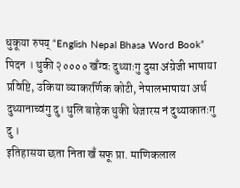धुकूया रुपय् “English Nepal Bhasa Word Book” पिदन । थुकी २०००० खँग्वः दुथ्याःगु दुसा अंग्रेजी भाषाया प्रविष्टि, उकिया व्याकरर्णिक कोटी, नेपालभाषाया अर्थ दुथ्यानाच्वंगु दु। थुलि बाहेक थुकी थेजारस नं दुथ्याकातःगु दु ।
इतिहासया छता निता खँ सफू प्रा. माणिकलाल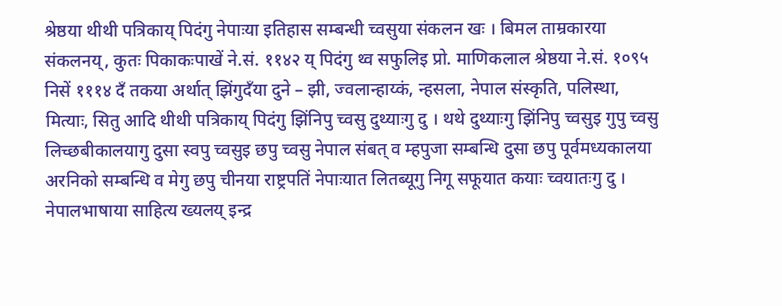श्रेष्ठया थीथी पत्रिकाय् पिदंगु नेपाःया इतिहास सम्बन्धी च्वसुया संकलन खः । बिमल ताम्रकारया संकलनय्, कुतः पिकाकःपाखें ने.सं. ११४२ य् पिदंगु थ्व सफुलिइ प्रो. माणिकलाल श्रेष्ठया ने.सं. १०९५ निसें १११४ दँ तकया अर्थात् झिंगुदँया दुने – झी, ज्वलान्हाय्कं, न्हसला, नेपाल संस्कृति, पलिस्था, मित्याः, सितु आदि थीथी पत्रिकाय् पिदंगु झिंनिपु च्वसु दुथ्याःगु दु । थथे दुथ्याःगु झिंनिपु च्वसुइ गुपु च्वसु लिच्छबीकालयागु दुसा स्वपु च्वसुइ छपु च्वसु नेपाल संबत् व म्हपुजा सम्बन्धि दुसा छपु पूर्वमध्यकालया अरनिको सम्बन्धि व मेगु छपु चीनया राष्ट्रपतिं नेपाःयात लितब्यूगु निगू सफूयात कयाः च्वयातःगु दु ।
नेपालभाषाया साहित्य ख्यलय् इन्द्र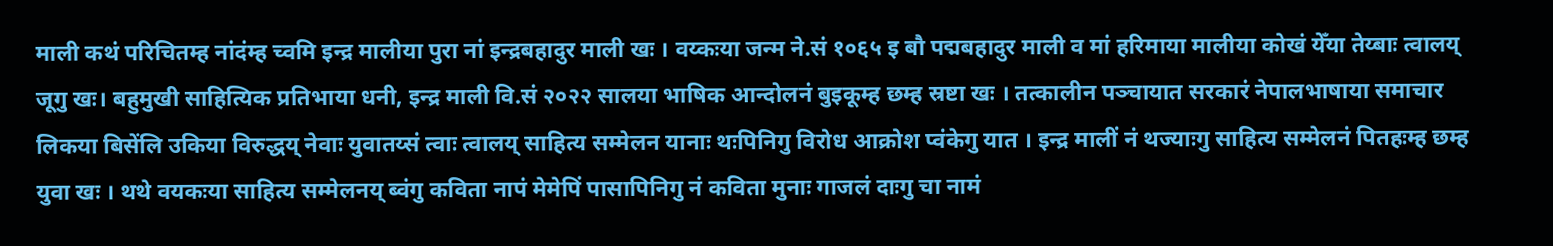माली कथं परिचितम्ह नांदंम्ह च्वमि इन्द्र मालीया पुरा नां इन्द्रबहादुर माली खः । वय्कःया जन्म ने.सं १०६५ इ बौ पद्मबहादुर माली व मां हरिमाया मालीया कोखं येँया तेय्बाः त्वालय् जूगु खः। बहुमुखी साहित्यिक प्रतिभाया धनी, इन्द्र माली वि.सं २०२२ सालया भाषिक आन्दोलनं बुइकूम्ह छम्ह स्रष्टा खः । तत्कालीन पञ्चायात सरकारं नेपालभाषाया समाचार लिकया बिसेंलि उकिया विरुद्धय् नेवाः युवातय्सं त्वाः त्वालय् साहित्य सम्मेलन यानाः थःपिनिगु विरोध आक्रोश प्वंकेगु यात । इन्द्र मालीं नं थज्याःगु साहित्य सम्मेलनं पितहःम्ह छम्ह युवा खः । थथे वयकःया साहित्य सम्मेलनय् ब्वंगु कविता नापं मेमेपिं पासापिनिगु नं कविता मुनाः गाजलं दाःगु चा नामं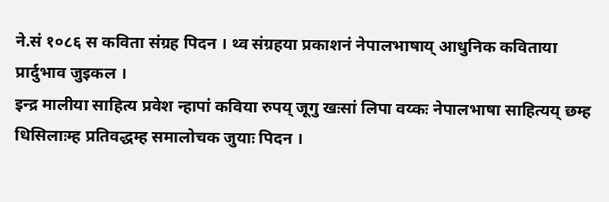ने.सं १०८६ स कविता संग्रह पिदन । थ्व संग्रहया प्रकाशनं नेपालभाषाय् आधुनिक कविताया प्रार्दुभाव जुइकल ।
इन्द्र मालीया साहित्य प्रवेश न्हापां कविया रुपय् जूगु खःसां लिपा वय्कः नेपालभाषा साहित्यय् छम्ह धिसिलाःम्ह प्रतिवद्धम्ह समालोचक जुयाः पिदन ।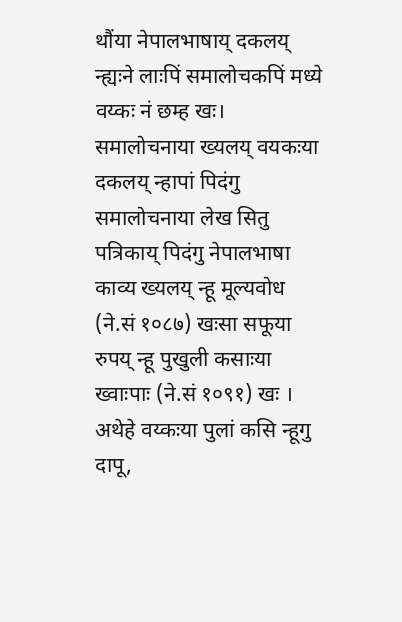थौंया नेपालभाषाय् दकलय् न्ह्यःने लाःपिं समालोचकपिं मध्ये वय्कः नं छम्ह खः। समालोचनाया ख्यलय् वयकःया दकलय् न्हापां पिदंगु समालोचनाया लेख सितु पत्रिकाय् पिदंगु नेपालभाषा काव्य ख्यलय् न्हू मूल्यवोध (ने.सं १०८७) खःसा सफूया रुपय् न्हू पुखुली कसाःया ख्वाःपाः (ने.सं १०९१) खः । अथेहे वय्कःया पुलां कसि न्हूगु दापू,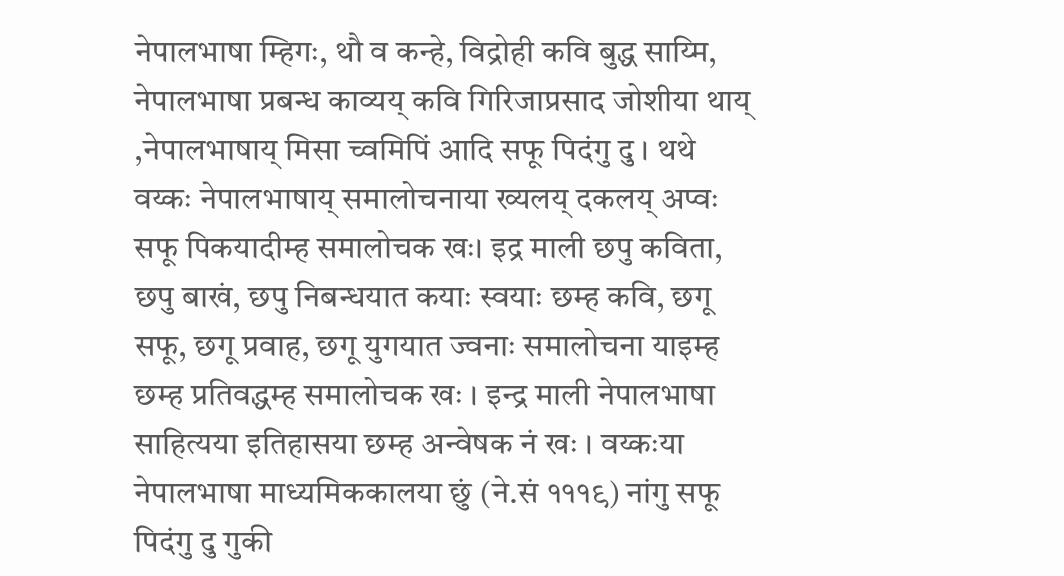नेपालभाषा म्हिगः, थौ व कन्हे, विद्रोही कवि बुद्ध साय्मि, नेपालभाषा प्रबन्ध काव्यय् कवि गिरिजाप्रसाद जोशीया थाय् ,नेपालभाषाय् मिसा च्वमिपिं आदि सफू पिदंगु दु । थथे वय्कः नेपालभाषाय् समालोचनाया ख्यलय् दकलय् अप्वः सफू पिकयादीम्ह समालोचक खः। इद्र माली छपु कविता, छपु बाखं, छपु निबन्धयात कयाः स्वयाः छम्ह कवि, छगू सफू, छगू प्रवाह, छगू युगयात ज्वनाः समालोचना याइम्ह छम्ह प्रतिवद्धम्ह समालोचक खः । इन्द्र माली नेपालभाषा साहित्यया इतिहासया छम्ह अन्वेषक नं खः । वय्कःया नेपालभाषा माध्यमिककालया छुं (ने.सं १११९) नांगु सफू पिदंगु दु गुकी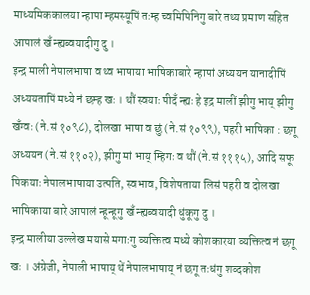माध्यमिककालया न्हापा म्हमस्यूपिं तःम्ह च्वमिपिनिगु बारे तथ्य प्रमाण सहित आपालं खँ न्ह्यब्वयादीगु दु ।
इन्द्र माली नेपालभाषा व थ्व भाषाया भाषिकाबारे न्हापां अध्ययन यानादीपिं अध्ययतापिं मध्ये नं छम्ह खः । थौं स्वयाः पीदँ न्ह्यः हे इद्र मालीं झीगु भाय् झीगु खँग्वः (ने.सं १०९८), दोलखा भाषा व छुं (ने.सं १०९९), पहरी भाषिका : छगू अध्ययन (ने.सं ११०२), झीगु मां भाय् म्हिगः व थौं (ने.सं १११५), आदि सफू पिकयाः नेपालभाषाया उत्पति, स्वभाव, विशेषताया लिसं पहरी व दोलखा भाषिकाया बारे आपालं न्हून्हूगु खँ न्ह्यब्वयादी धुंकूगु दु ।
इन्द्र मालीया उल्लेख मयासे मगाःगु व्यक्तित्व मध्ये कोशकारया व्यक्तित्व नं छगू खः । अंग्रेजी, नेपाली भाषाय् थें नेपालभाषाय् नं छगू तःधंगु शव्दकोश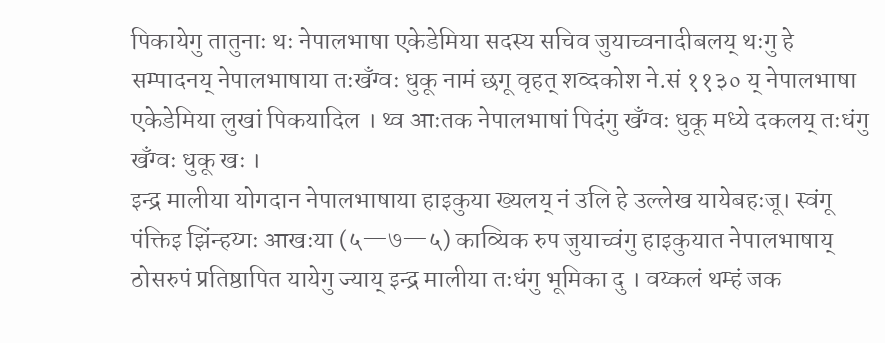पिकायेगु तातुनाः थः नेपालभाषा एकेडेमिया सदस्य सचिव जुयाच्वनादीबलय् थःगु हे सम्पादनय् नेपालभाषाया तःखँग्वः धुकू नामं छगू वृहत् शव्दकोश ने.सं ११३० य् नेपालभाषा एकेडेमिया लुखां पिकयादिल । थ्व आःतक नेपालभाषां पिदंगु खँग्वः धुकू मध्ये दकलय् तःधंगु खँग्वः धुकू खः ।
इन्द्र मालीया योगदान नेपालभाषाया हाइकुया ख्यलय् नं उलि हे उल्लेख यायेबहःजू। स्वंगू पंक्तिइ झिंन्हय्गः आखःया (५—७—५) काव्यिक रुप जुयाच्वंगु हाइकुयात नेपालभाषाय् ठोसरुपं प्रतिष्ठापित यायेगु ज्याय् इन्द्र मालीया तःधंगु भूमिका दु । वय्कलं थम्हं जक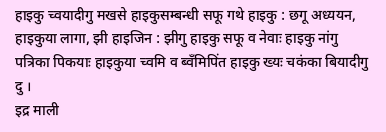हाइकु च्वयादीगु मखसे हाइकुसम्बन्धी सफू गथे हाइकु : छगू अध्ययन, हाइकुया लागा, झी हाइजिन : झीगु हाइकु सफू व नेवाः हाइकु नांगु पत्रिका पिकयाः हाइकुया च्वमि व ब्वँमिपिंत हाइकु ख्यः चकंका बियादीगु दु ।
इद्र माली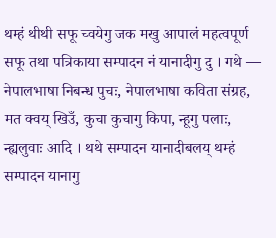थम्हं थीथी सफू च्वयेगु जक मखु आपालं महत्वपूर्ण सफू तथा पत्रिकाया सम्पादन नं यानादीगु दु । गथे — नेपालभाषा निबन्ध पुचः, नेपालभाषा कविता संग्रह, मत क्वय् खिउँ, कुचा कुचागु किपा, न्हूगु पलाः, न्ह्यलुवाः आदि । थथे सम्पादन यानादीबलय् थम्हं सम्पादन यानागु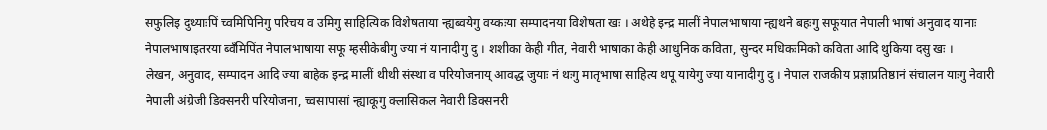सफुलिइ दुथ्याःपिं च्वमिपिनिगु परिचय व उमिगु साहित्यिक विशेषताया न्ह्यब्वयेगु वय्कःया सम्पादनया विशेषता खः । अथेहे इन्द्र मालीं नेपालभाषाया न्ह्यथने बहःगु सफूयात नेपाली भाषां अनुवाद यानाः नेपालभाषाइतरया ब्वँमिपिंत नेपालभाषाया सफू म्हसीकेबीगु ज्या नं यानादीगु दु । शशीका केही गीत, नेवारी भाषाका केही आधुनिक कविता, सुन्दर मधिकःमिको कविता आदि थुकिया दसु खः ।
लेखन, अनुवाद, सम्पादन आदि ज्या बाहेक इन्द्र मालीं थीथी संस्था व परियोजनाय् आवद्ध जुयाः नं थःगु मातृभाषा साहित्य थपू यायेगु ज्या यानादीगु दु । नेपाल राजकीय प्रज्ञाप्रतिष्ठानं संचालन याःगु नेवारी नेपाली अंग्रेजी डिक्सनरी परियोजना, च्वसापासां न्ह्याकूगु क्लासिकल नेवारी डिक्सनरी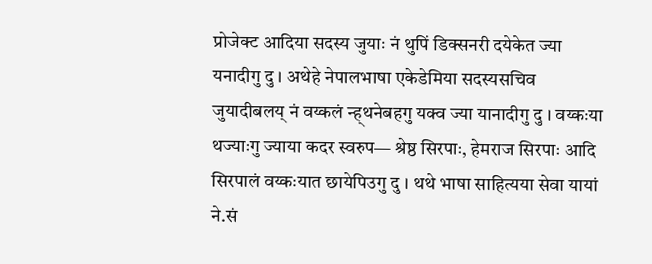प्रोजेक्ट आदिया सदस्य जुयाः नं थुपिं डिक्सनरी दयेकेत ज्या यनादीगु दु । अथेहे नेपालभाषा एकेडेमिया सदस्यसचिव जुयादीबलय् नं वय्कलं न्ह्थनेबहगु यक्व ज्या यानादीगु दु । वय्कःया थज्याःगु ज्याया कदर स्वरुप— श्रेष्ठ सिरपाः, हेमराज सिरपाः आदि सिरपालं वय्कःयात छायेपिउगु दु । थथे भाषा साहित्यया सेवा यायां ने.सं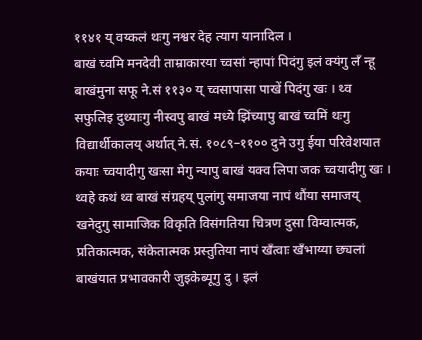११४१ य् वय्कलं थःगु नश्वर देह त्याग यानादिल ।
बाखं च्वमि मनदेवी ताम्राकारया च्वसां न्हापां पिदंगु इलं क्यंगु लँ न्हू बाखंमुना सफू ने.सं ११३० य् च्वसापासा पाखें पिदंगु खः । थ्व सफुलिइ दुथ्याःगु नीस्वपु बाखं मध्ये झिंच्यापु बाखं च्वमिं थःगु विद्यार्थीकालय् अर्थात् ने.सं. १०८९–११०० दुने उगु ईया परिवेशयात कयाः च्वयादीगु खःसा मेगु न्यापु बाखं यक्व लिपा जक च्वयादीगु खः । थ्वहे कथं थ्व बाखं संग्रहय् पुलांगु समाजया नापं थौंया समाजय् खनेदुगु सामाजिक विकृति विसंगतिया चित्रण दुसा विम्वात्मक, प्रतिकात्मक, संकेतात्मक प्रस्तुतिया नापं खँत्वाः खँभाय्या छ्यलां बाखंयात प्रभावकारी जुइकेब्यूगु दु । इलं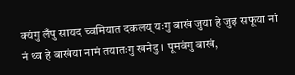क्यंगु लँपु सायद च्वमियात दकलय् यःगु बाखं जुया हे जुइ सफूया नां नं थ्व हे बाखंया नामं तयातःगु खनेदु । पूमवंगु बाखं,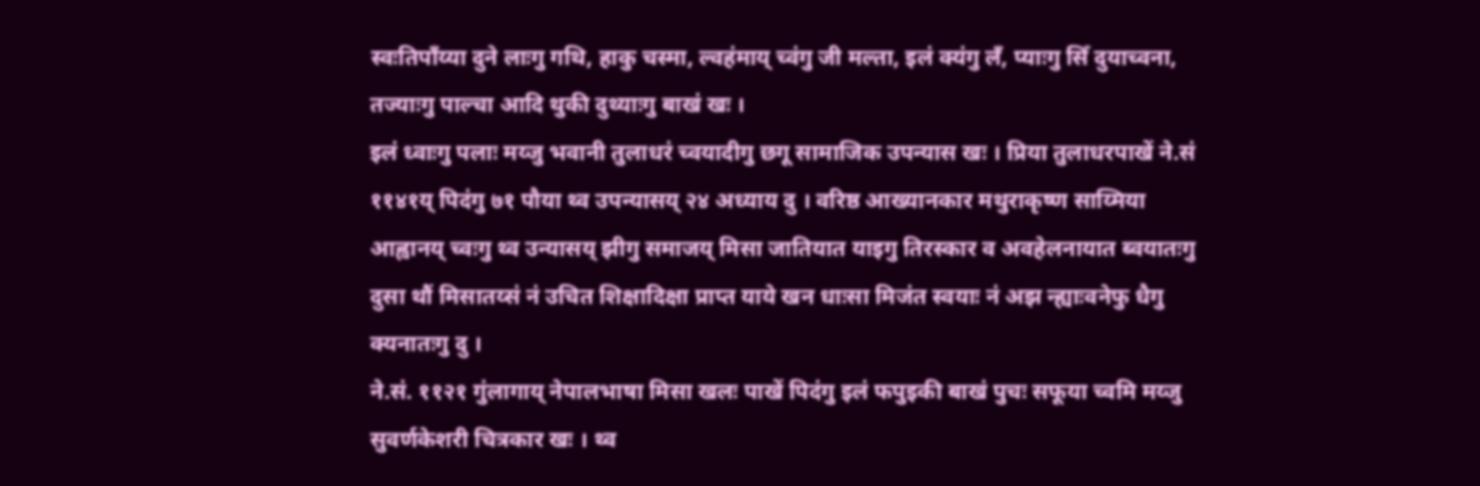स्वःतिपाँय्या दुने लाःगु गथि, हाकु चस्मा, ल्वहंमाय् च्वंगु जी मल्ता, इलं क्यंगु लँ, प्याःगु सिँ दुयाच्वना, तज्याःगु पाल्चा आदि थुकी दुथ्याःगु बाखं खः ।
इलं ध्वाःगु पलाः मय्जु भवानी तुलाधरं च्वयादीगु छगू सामाजिक उपन्यास खः । प्रिया तुलाधरपाखें ने.सं ११४१य् पिदंगु ७१ पौया थ्व उपन्यासय् २४ अध्याय दु । वरिष्ठ आख्यानकार मथुराकृष्ण साय्मिया आह्वानय् च्वःगु थ्व उन्यासय् झीगु समाजय् मिसा जातियात याइगु तिरस्कार व अवहेलनायात ब्वयातःगु दुसा थौं मिसातय्सं नं उचित शिक्षादिक्षा प्राप्त याये खन धाःसा मिजंत स्वयाः नं अझ न्ह्याःवनेफु धैगु क्यनातःगु दु ।
ने.सं. ११२१ गुंलागाय् नेपालभाषा मिसा खलः पाखें पिदंगु इलं फपुइकी बाखं पुचः सफूया च्वमि मय्जु सुवर्णकेशरी चित्रकार खः । थ्व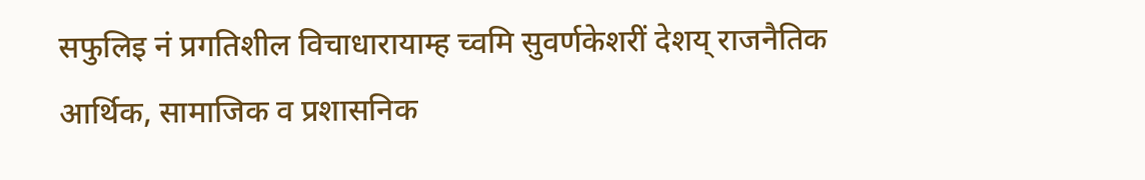सफुलिइ नं प्रगतिशील विचाधारायाम्ह च्वमि सुवर्णकेशरीं देशय् राजनैतिक आर्थिक, सामाजिक व प्रशासनिक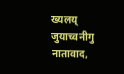ख्यलय् जुयाच्वनीगु नातावाद,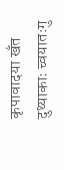कृपावादया खँत दुथ्याकाः च्वयातःगु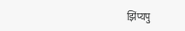झिंप्यपु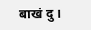बाखं दु ।